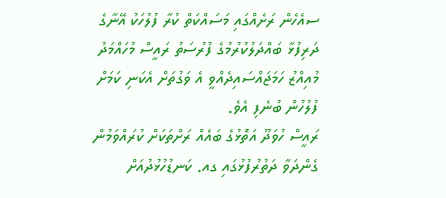ސއެހެން ރަށެއްގައި މަސައްކަތް ކުރާ ފުލުހަކު އޭނާގެ ދަރިފުޅާ ބައްދަލުކުރުމުގެ ފުރުސަތު ރައީސް މުހައްމަދު މުއިއްޒު ހަމަޖައްސައިދެއްވީ އެ ވަގުތަށް އެކަނި ކަމަށް ފުލުހުން ބުނެފި އެވެ.
ރައީސް ހުވަދޫ އަތޮޅުގެ ބައެއް ރަށްތަކަށް ކުރައްވަމުން ގެންދަވާ ދަތުރުފުޅުގައި ގއ. ކަނޑުހުޅުދުއަށް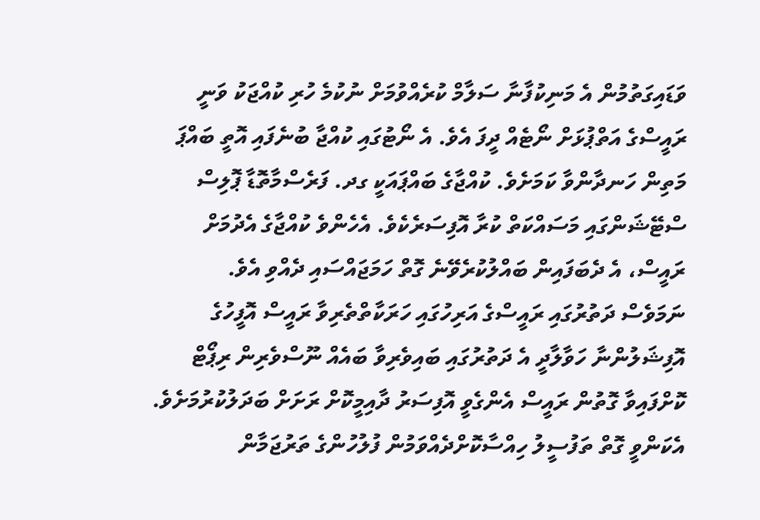ވަޑައިގަތުމުން އެ މަނިކުފާނާ ސަލާމް ކުރެއްވުމަށް ނުކުމެ ހުރި ކުއްޖަކު ވަނީ ރައީސްގެ އަތްޕުޅަށް ނޯޓެއް ދީފަ އެވެ. އެ ނޯޓުގައި ކުއްޖާ ބުނެފައި އޮތީ ބައްޕަ މަތިން ހަނދާންވާ ކަމަށެވެ. ކުއްޖާގެ ބައްޕައަކީ ގދ. ފަރެސްމާތޮޑާ ޕޮލިސް ސްޓޭޝަންގައި މަސައްކަތް ކުރާ އޮފިސަރެކެވެ. އެހެންވެ ކުއްޖާގެ އެދުމަށް ރައީސް، އެ ދެބަފައިން ބައްލުކުރެވޭނެ ގޮތް ހަމަޖައްސައި ދެއްވި އެވެ.
ނަމަވެސް ދަތުރުގައި ރައީސްގެ އަރިހުގައި ހަރަކާތްތެރިވާ ރައީސް އޮފީހުގެ އޮފިޝަލުންނާ ހަވާލާދީ އެ ދަތުރުގައި ބައިވެރިވާ ބައެއް ނޫސްވެރިން ރިޕޯޓް ކޮށްފައިވާ ގޮތުން ރައީސް އެންގެވީ އޮފިސަރު ދާއިމީކޮށް ރަށަށް ބަދަލުކުރުމަށެވެ.
އެކަންވީ ގޮތް ތަފުސީލު ހިއްސާކޮށްދެއްވަމުން ފުލުހުންގެ ތަރުޖަމާން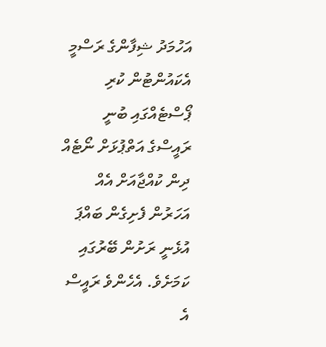އަހުމަދު ޝިފާންގެ ރަސްމީ އެކައުންޓުން ކުރި ޕޯސްޓެއްގައި ބުނީ ރައީސްގެ އަތްޕުޅަށް ނޯޓެއް ދިން ކުއްޖާއަށް އެއް އަހަރުން ފެށިގެން ބައްޕަ އުޅެނީ ރަށުން ބޭރުގައި ކަމަށެވެ. އެހެންވެ ރައީސް އެ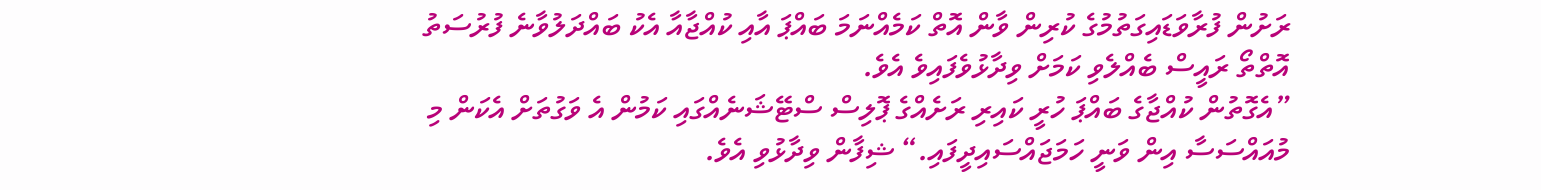ރަށުން ފުރާވަޑައިގަތުމުގެ ކުރިން ވާން އޮތް ކަމެއްނަމަ ބައްޕަ އާއި ކުއްޖާއާ އެކު ބައްދަލުވާނެ ފުރުސަތު އޮތްތޯ ރައީސް ބެއްލެވި ކަމަށް ވިދާޅުވެފައިވެ އެވެ.
”އެގޮތުން ކުއްޖާގެ ބައްޕަ ހުރީ ކައިރި ރަށެއްގެ ޕޮލިސް ސްޓޭޝަނެއްގައި ކަމުން އެ ވަގުތަށް އެކަން މި މުއައްސަސާ އިން ވަނީ ހަމަޖައްސައިދީފައި.“ ޝިފާން ވިދާޅުވި އެވެ.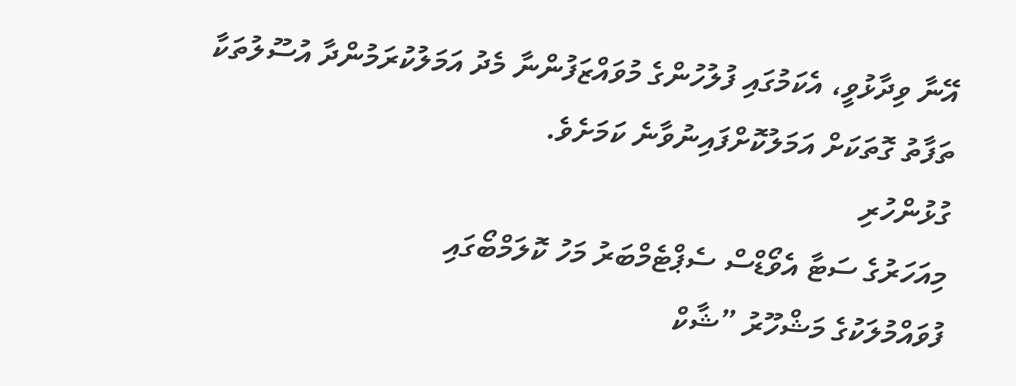އޭނާ ވިދާޅުވީ، އެކަމުގައި ފުލުހުންގެ މުވައްޒަފުންނާ މެދު އަމަލުކުރަމުންދާ އުސޫލުތަކާ ތަފާތު ގޮތަކަށް އަމަލުކޮށްފައިނުވާނެ ކަމަށެވެ.
ގުޅުންހުރި
މިއަހަރުގެ ސަޓާ އެވޯޑްސް ސެޕްޓެމްބަރު މަހު ކޮލަމްބޯގައި
ފުވައްމުލަކުގެ މަޝްހޫރު ”ޝާކް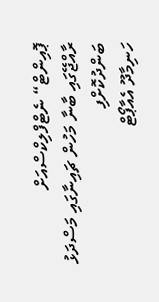ޕޮއިންޓް“ ނެޓްފްލިކްސްއަށް
ރާއްޖޭގައި ބާނާ މަހުން ޗައިނާގައި މަސްދަޅު ބަންދުކޮށްފި
ހަނިމާދޫ އެއާޕޯޓް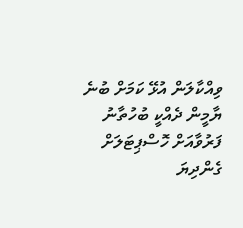ވިއްކާލަން އުޅޭ ކަމަށް ބުނެ ޔާމީން ދެއްކީ ބުހުތާނު
ފަރުވާއަށް ހޮސްޕިޓަލަށް ގެންދިޔަ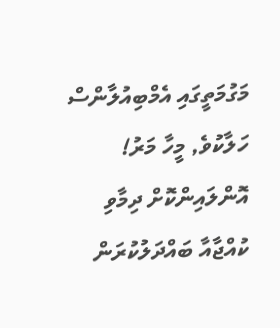މަގުމަތީގައި އެމްބިއުލާންސް ހަލާކުވެ, މީހާ މަރު!
އޮންލައިންކޮށް ދިމާވި ކުއްޖާއާ ބައްދަލުކުރަން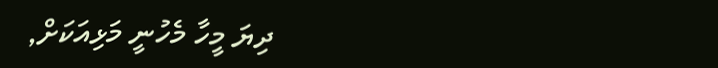ދިޔަ މީހާ މެހުނީ މަޅިއަކަށް,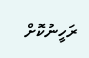ރަހީނުކޮށް